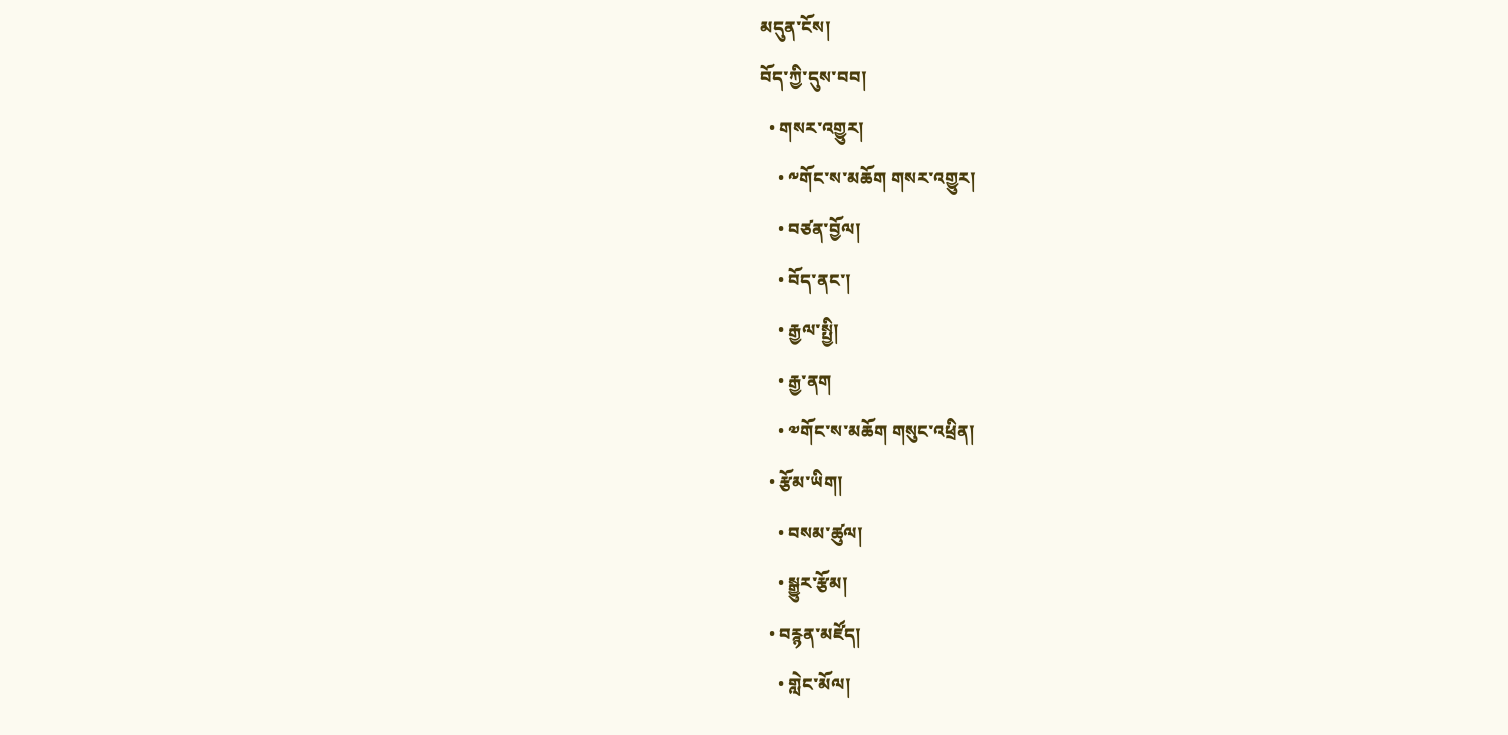མདུན་ངོས།
བོད་ཀྱི་དུས་བབ།
  • གསར་འགྱུར།
    • ༸གོང་ས་མཆོག གསར་འགྱུར།
    • བཙན་བྱོལ།
    • བོད་ནང་།
    • རྒྱལ་སྤྱི།
    • རྒྱ་ནག
    • ༧གོང་ས་མཆོག གསུང་འཕྲིན།
  • རྩོམ་ཡིག།
    • བསམ་ཚུལ།
    • སྒྱུར་རྩོམ།
  • བརྙན་མཛོད།
    • གླེང་མོལ།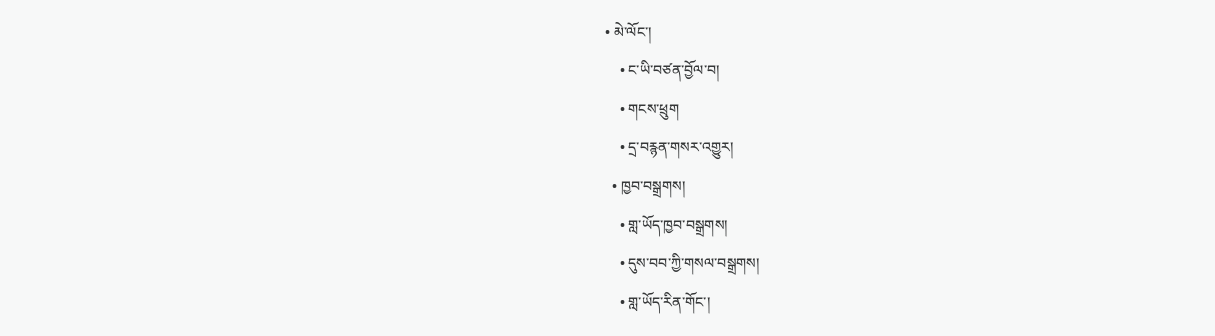• མེ་ལོང་།
    • ང་ཡི་བཙན་བྱོལ་བ།
    • གངས་ཕྲུག
    • དྲ་བརྙན་གསར་འགྱུར།
  • ཁྱབ་བསྒྲགས།
    • གླ་ཡོད་ཁྱབ་བསྒྲགས།
    • དུས་བབ་ཀྱི་གསལ་བསྒྲགས།
    • གླ་ཡོད་རིན་གོང་།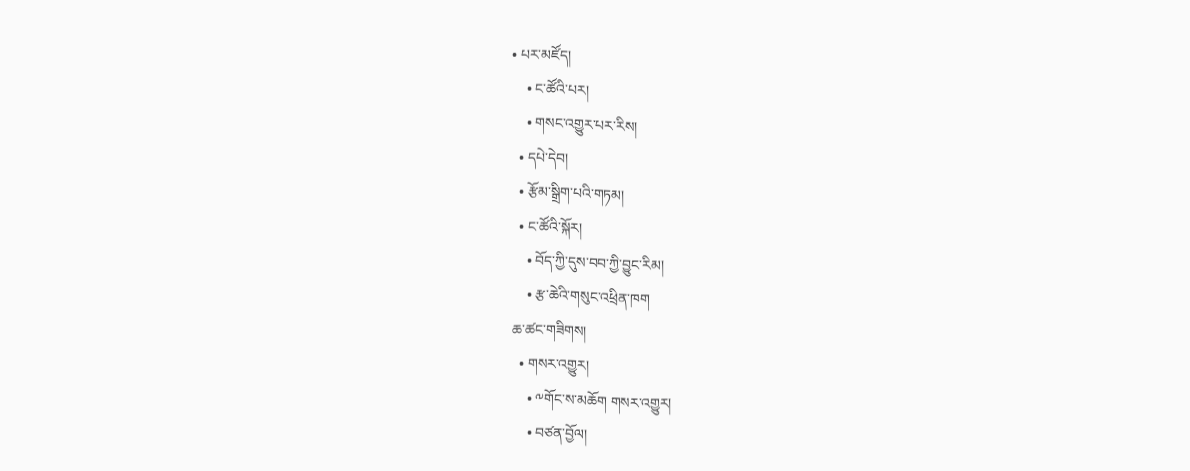• པར་མཛོད།
    • ང་ཚོའི་པར།
    • གསང་འགྱུར་པར་རིས།
  • དཔེ་དེབ།
  • རྩོམ་སྒྲིག་པའི་གཏམ།
  • ང་ཚོའི་སྐོར།
    • བོད་ཀྱི་དུས་བབ་ཀྱི་བྱུང་རིམ།
    • རྩ་ཆེའི་གསུང་འཕྲིན་ཁག
ཆ་ཚང་གཟིགས།
  • གསར་འགྱུར།
    • ༸གོང་ས་མཆོག གསར་འགྱུར།
    • བཙན་བྱོལ།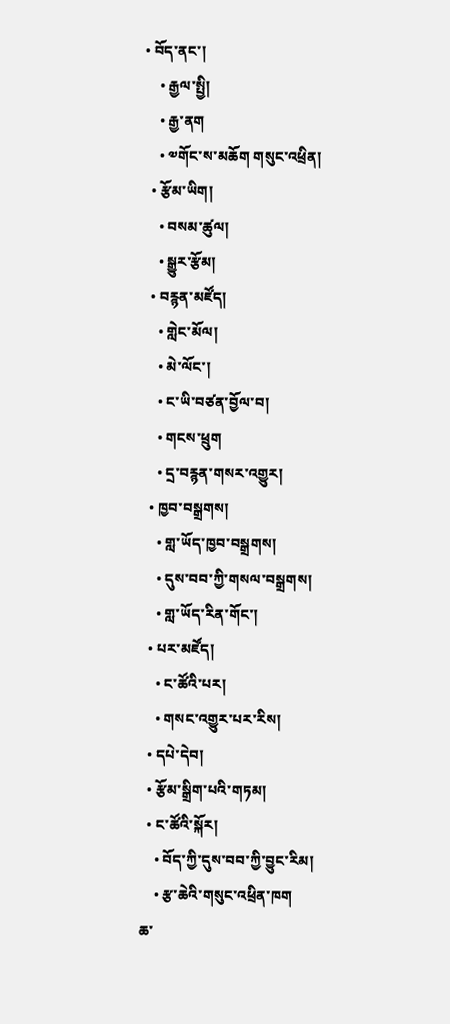• བོད་ནང་།
    • རྒྱལ་སྤྱི།
    • རྒྱ་ནག
    • ༧གོང་ས་མཆོག གསུང་འཕྲིན།
  • རྩོམ་ཡིག།
    • བསམ་ཚུལ།
    • སྒྱུར་རྩོམ།
  • བརྙན་མཛོད།
    • གླེང་མོལ།
    • མེ་ལོང་།
    • ང་ཡི་བཙན་བྱོལ་བ།
    • གངས་ཕྲུག
    • དྲ་བརྙན་གསར་འགྱུར།
  • ཁྱབ་བསྒྲགས།
    • གླ་ཡོད་ཁྱབ་བསྒྲགས།
    • དུས་བབ་ཀྱི་གསལ་བསྒྲགས།
    • གླ་ཡོད་རིན་གོང་།
  • པར་མཛོད།
    • ང་ཚོའི་པར།
    • གསང་འགྱུར་པར་རིས།
  • དཔེ་དེབ།
  • རྩོམ་སྒྲིག་པའི་གཏམ།
  • ང་ཚོའི་སྐོར།
    • བོད་ཀྱི་དུས་བབ་ཀྱི་བྱུང་རིམ།
    • རྩ་ཆེའི་གསུང་འཕྲིན་ཁག
ཆ་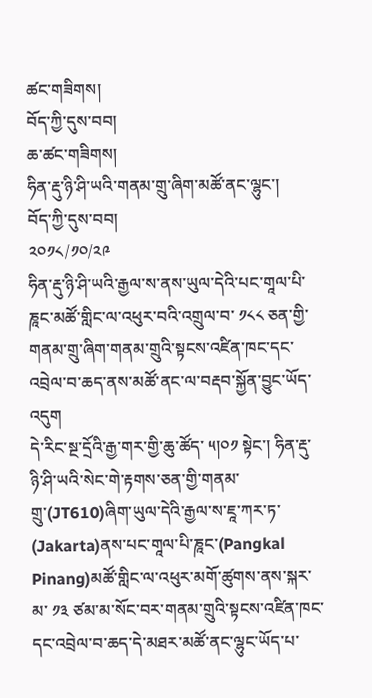ཚང་གཟིགས།
བོད་ཀྱི་དུས་བབ།
ཆ་ཚང་གཟིགས།
ཧིན་རྡུ་ཉི་ཤི་ཡའི་གནམ་གྲུ་ཞིག་མཚོ་ནང་ལྷུང་།
བོད་ཀྱི་དུས་བབ།
༢༠༡༨/༡༠/༢༩
ཧིན་རྡུ་ཉི་ཤི་ཡའི་རྒྱལ་ས་ནས་ཡུལ་དེའི་པང་གཱལ་པི་ཎཱང་མཚོ་གླིང་ལ་འཕུར་བའི་འགྲུལ་བ་ ༡༨༨ ཅན་གྱི་གནམ་གྲུ་ཞིག་གནམ་གྲུའི་སྟངས་འཛིན་ཁང་དང་འབྲེལ་བ་ཆད་ནས་མཚོ་ནང་ལ་བརྡབ་སྐྱོན་བྱུང་ཡོད་འདུག
དེ་རིང་སྔ་དྲོའི་རྒྱ་གར་གྱི་ཆུ་ཚོད་ ༥།༠༡ སྟེང་། ཧིན་རྡུ་ཉི་ཤི་ཡའི་སེང་གེ་རྟགས་ཅན་གྱི་གནམ་གྲུ་(JT610)ཞིག་ཡུལ་དེའི་རྒྱལ་ས་ཇཱ་ཀར་ཏ་ (Jakarta)ནས་པང་གཱལ་པི་ཎཱང་(Pangkal Pinang)མཚོ་གླིང་ལ་འཕུར་མགོ་ཚུགས་ནས་སྐར་མ་ ༡༣ ཙམ་མ་སོང་བར་གནམ་གྲུའི་སྟངས་འཛིན་ཁང་དང་འབྲེལ་བ་ཆད་དེ་མཐར་མཚོ་ནང་ལྷུང་ཡོད་པ་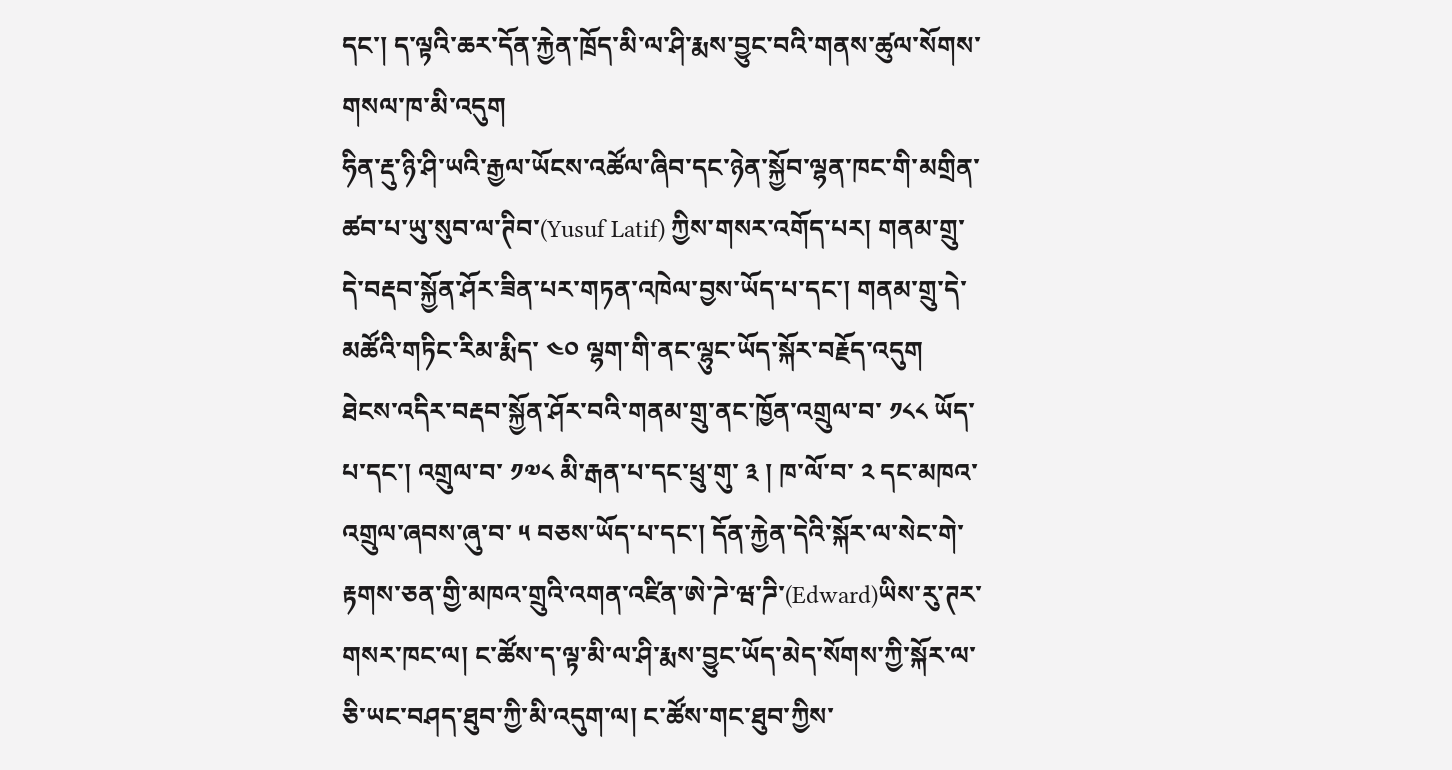དང་། ད་ལྟའི་ཆར་དོན་རྐྱེན་ཁྲོད་མི་ལ་ཤི་རྨས་བྱུང་བའི་གནས་ཚུལ་སོགས་གསལ་ཁ་མི་འདུག
ཧིན་རྡུ་ཉི་ཤི་ཡའི་རྒྱལ་ཡོངས་འཚོལ་ཞིབ་དང་ཉེན་སྐྱོབ་ལྷན་ཁང་གི་མགྲིན་ཚབ་པ་ཡུ་སུབ་ལ་ཊིབ་(Yusuf Latif) ཀྱིས་གསར་འགོད་པར། གནམ་གྲུ་དེ་བརྡབ་སྐྱོན་ཤོར་ཟིན་པར་གཏན་འཁེལ་བྱས་ཡོད་པ་དང་། གནམ་གྲུ་དེ་མཚོའི་གཏིང་རིམ་རྨིད་ ༤༠ ལྷག་གི་ནང་ལྷུང་ཡོད་སྐོར་བརྗོད་འདུག
ཐེངས་འདིར་བརྡབ་སྐྱོན་ཤོར་བའི་གནམ་གྲུ་ནང་ཁྱོན་འགྲུལ་བ་ ༡༨༨ ཡོད་པ་དང་། འགྲུལ་བ་ ༡༧༨ མི་རྒན་པ་དང་ཕྲུ་གུ་ ༣ ། ཁ་ལོ་བ་ ༢ དང་མཁའ་འགྲུལ་ཞབས་ཞུ་བ་ ༥ བཅས་ཡོད་པ་དང་། དོན་རྐྱེན་དེའི་སྐོར་ལ་སེང་གེ་རྟགས་ཅན་གྱི་མཁའ་གྲུའི་འགན་འཛིན་ཨེ་ཌེ་ཝ་ཌི་(Edward)ཡིས་རུ་ཊར་གསར་ཁང་ལ། ང་ཚོས་ད་ལྟ་མི་ལ་ཤི་རྨས་བྱུང་ཡོད་མེད་སོགས་ཀྱི་སྐོར་ལ་ཅི་ཡང་བཤད་ཐུབ་ཀྱི་མི་འདུག་ལ། ང་ཚོས་གང་ཐུབ་ཀྱིས་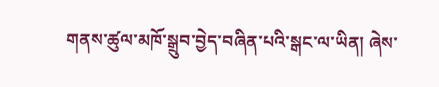གནས་ཚུལ་མཁོ་སྒྲུབ་བྱེད་བཞིན་པའི་སྒང་ལ་ཡིན། ཞེས་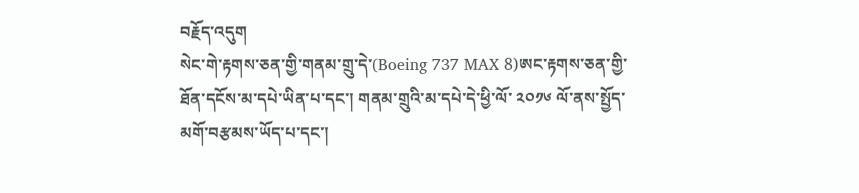བརྗོད་འདུག
སེང་གེ་རྟགས་ཅན་གྱི་གནམ་གྲུ་དེ་(Boeing 737 MAX 8)ཨང་རྟགས་ཅན་གྱི་ཐོན་དངོས་མ་དཔེ་ཡིན་པ་དང་། གནམ་གྲུའི་མ་དཔེ་དེ་ཕྱི་ལོ་ ༢༠༡༦ ལོ་ནས་སྤྱོད་མགོ་བརྩམས་ཡོད་པ་དང་།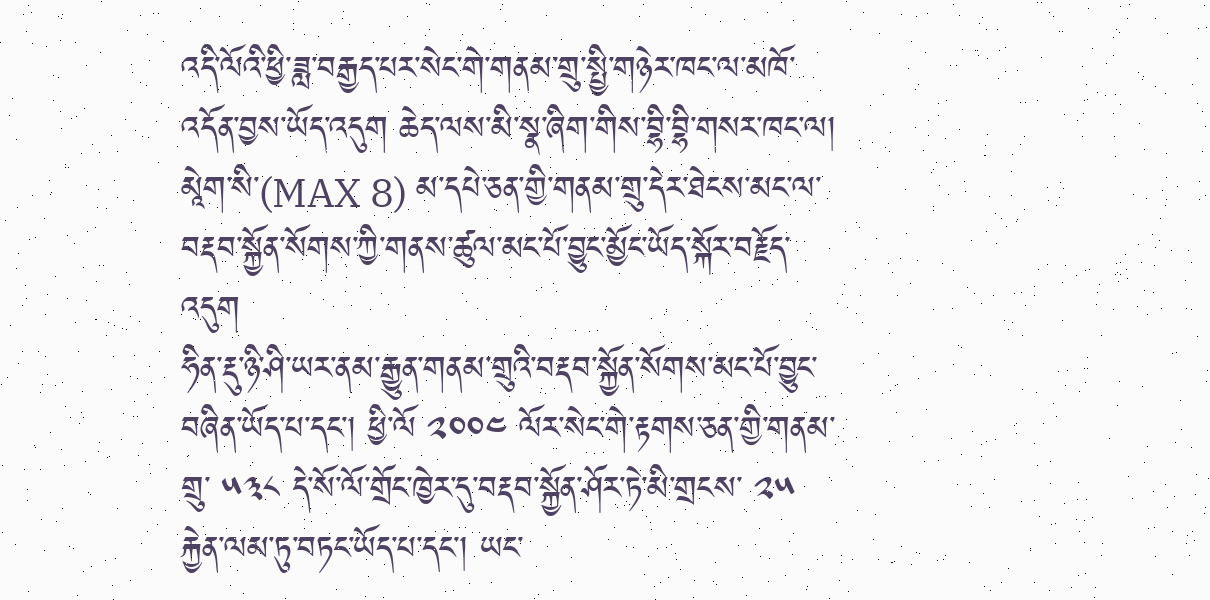འདི་ལོའི་ཕྱི་ཟླ་བརྒྱད་པར་སེང་གེ་གནམ་གྲུ་སྤྱི་གཉེར་ཁང་ལ་མཁོ་འདོན་བྱས་ཡོད་འདུག ཆེད་ལས་མི་སྣ་ཞིག་གིས་བྷི་བྷི་གསར་ཁང་ལ། མཱེག་སི་(MAX 8) མ་དཔེ་ཅན་གྱི་གནམ་གྲུ་དེར་ཐེངས་མང་ལ་བརྡབ་སྐྱོན་སོགས་ཀྱི་གནས་ཚུལ་མང་པོ་བྱུང་མྱོང་ཡོད་སྐོར་བརྗོད་འདུག
ཧིན་རྡུ་ཉི་ཤི་ཡར་ནམ་རྒྱུན་གནམ་གྲུའི་བརྡབ་སྐྱོན་སོགས་མང་པོ་བྱུང་བཞིན་ཡོད་པ་དང་། ཕྱི་ལོ ༢༠༠༤ ལོར་སེང་གེ་རྟགས་ཅན་གྱི་གནམ་གྲུ་ ༥༣༨ དེ་སོ་ལོ་གྲོང་ཁྱེར་དུ་བརྡབ་སྐྱོན་ཤོར་ཏེ་མི་གྲངས་ ༢༥ རྐྱེན་ལམ་ཏུ་བཏང་ཡོད་པ་དང་། ཡང་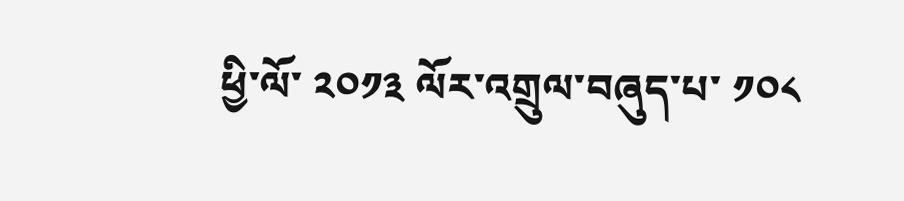ཕྱི་ལོ་ ༢༠༡༣ ལོར་འགྲུལ་བཞུད་པ་ ༡༠༨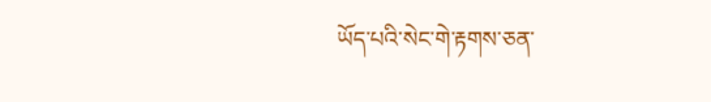ཡོད་པའི་སེང་གེ་རྟགས་ཅན་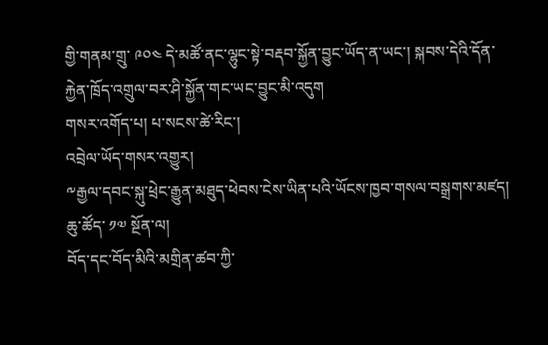གྱི་གནམ་གྲུ་ ༩༠༤ དེ་མཚོ་ནང་ལྷུང་སྟེ་བརྡབ་སྐྱོན་བྱུང་ཡོད་ན་ཡང་། སྐབས་དེའི་དོན་རྐྱེན་ཁྲོད་འགྲུལ་བར་ཤི་སྐྱོན་གང་ཡང་བྱུང་མི་འདུག
གསར་འགོད་པ། པ་སངས་ཚེ་རིང་།
འབྲེལ་ཡོད་གསར་འགྱུར།
༸རྒྱལ་དབང་སྐུ་ཕྲེང་རྒྱུན་མཐུད་ཕེབས་ངེས་ཡིན་པའི་ཡོངས་ཁྱབ་གསལ་བསྒྲགས་མཛད།
ཆུ་ཚོད་ ༡༧ སྔོན་ལ།
བོད་དང་བོད་མིའི་མགྲིན་ཚབ་ཀྱི་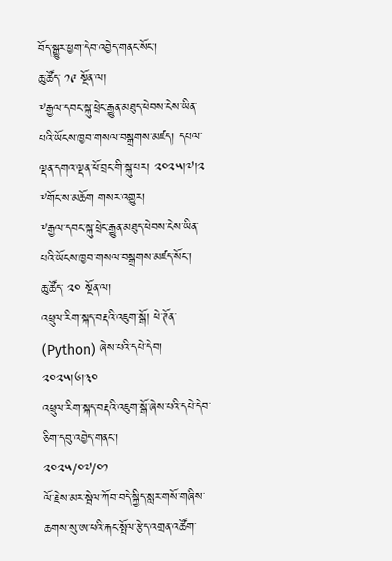བོད་སྒྱུར་ཕྱག་དེབ་འབྱེད་གནང་སོང་།
ཆུ་ཚོད་ ༡༩ སྔོན་ལ།
༸རྒྱལ་དབང་སྐུ་ཕྲེང་རྒྱུན་མཐུད་ཕེབས་ངེས་ཡིན་པའི་ཡོངས་ཁྱབ་གསལ་བསྒྲགས་མཛད། དཔལ་ལྡན་དགའ་ལྡན་ཕོ་བྲང་གི་སྐུ་པར། ༢༠༢༥།༧།༢
༸གོང་ས་མཆོག གསར་འགྱུར།
༸རྒྱལ་དབང་སྐུ་ཕྲེང་རྒྱུན་མཐུད་ཕེབས་ངེས་ཡིན་པའི་ཡོངས་ཁྱབ་གསལ་བསྒྲགས་མཛད་སོང་།
ཆུ་ཚོད་ ༢༠ སྔོན་ལ།
འཕྲུལ་རིག་སྐད་བརྡའི་འཇུག་སྒོ། ཕེ་ཊོན་ (Python) ཞེས་པའི་དཔེ་དེབ། ༢༠༢༥།༦།༣༠
འཕྲུལ་རིག་སྐད་བརྡའི་འཇུག་སྒོ་ཞེས་པའི་དཔེ་དེབ་ཅིག་དབུ་འབྱེད་གནང་།
༢༠༢༥/༠༧/༠༡
ལོ་རྗེས་མར་སྦེལ་ཀོབ་བདེ་སྐྱིད་སླར་གསོ་གཞིས་ཆགས་སུ་ཨ་ཕའི་རྐང་སྤོལ་རྩེད་འགྲན་འཚོག་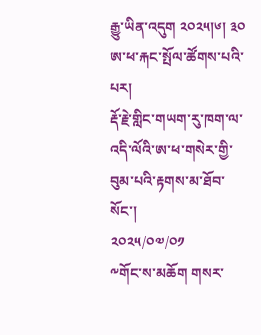རྒྱུ་ཡིན་འདུག ༢༠༢༥།༦། ༣༠ ཨ་ཕ་རྐང་སྤོལ་ཚོགས་པའི་པར།
རྡོ་རྗེ་གླིང་གཡག་རུ་ཁག་ལ་འདི་ལོའི་ཨ་ཕ་གསེར་གྱི་བུམ་པའི་རྟགས་མ་ཐོབ་སོང་།
༢༠༢༥/༠༧/༠༡
༸གོང་ས་མཆོག གསར་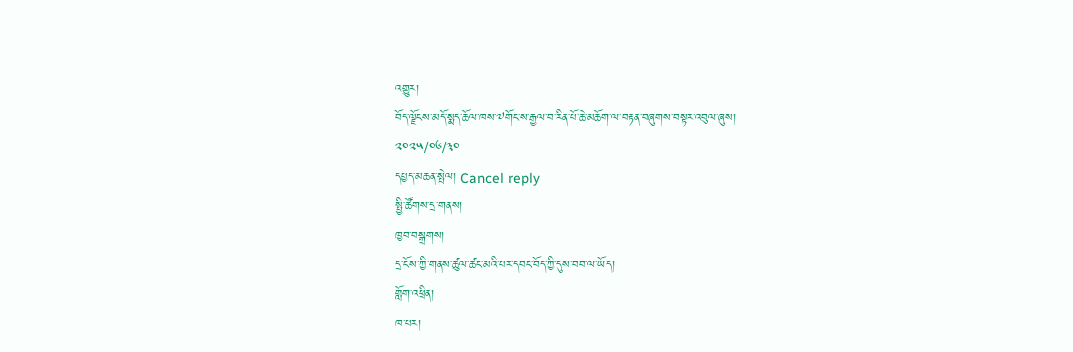འགྱུར།
བོད་ལྗོངས་མདོ་སྨད་ཆོལ་ཁས་༧གོང་ས་རྒྱལ་བ་རིན་པོ་ཆེ་མཆོག་ལ་བརྟན་བཞུགས་བསྟར་འབུལ་ཞུས།
༢༠༢༥/༠༦/༣༠
དཔྱད་མཆན་སྤེལ། Cancel reply
སྤྱི་ཚོགས་དྲ་གནས།
ཁྱབ་བསྒྲགས།
དྲ་ངོས་ཀྱི་གནས་ཚུལ་ཚང་མའི་པར་དབང་བོད་ཀྱི་དུས་བབ་ལ་ཡོད།
གློག་འཕྲིན།
ཁ་པར།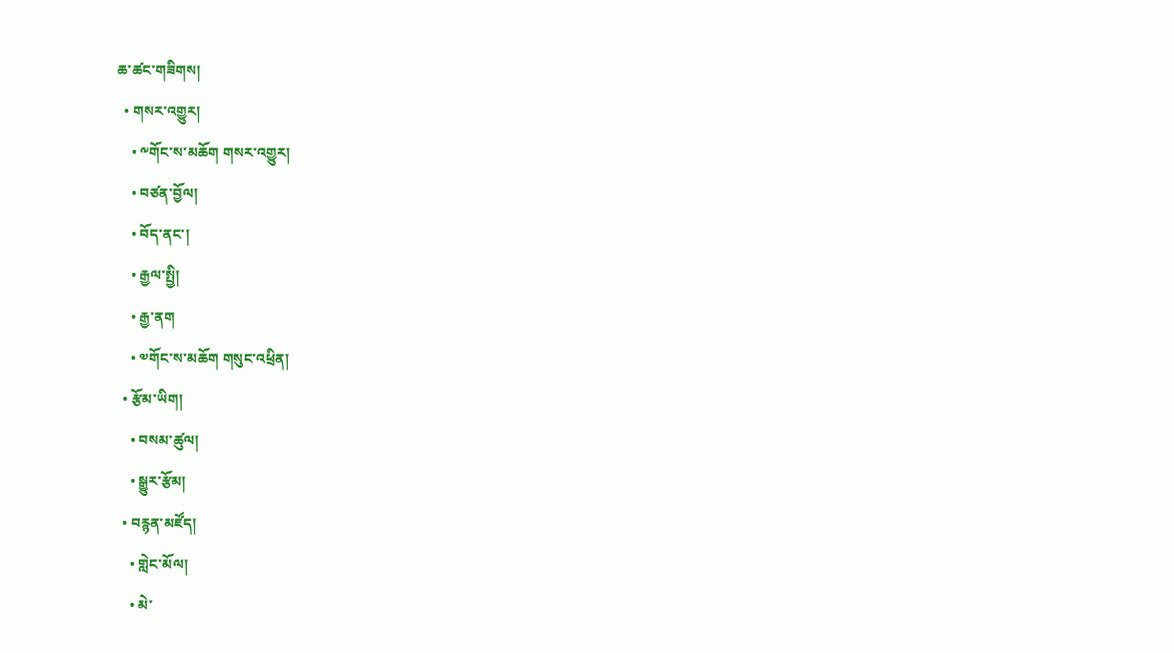ཆ་ཚང་གཟིགས།
  • གསར་འགྱུར།
    • ༸གོང་ས་མཆོག གསར་འགྱུར།
    • བཙན་བྱོལ།
    • བོད་ནང་།
    • རྒྱལ་སྤྱི།
    • རྒྱ་ནག
    • ༧གོང་ས་མཆོག གསུང་འཕྲིན།
  • རྩོམ་ཡིག།
    • བསམ་ཚུལ།
    • སྒྱུར་རྩོམ།
  • བརྙན་མཛོད།
    • གླེང་མོལ།
    • མེ་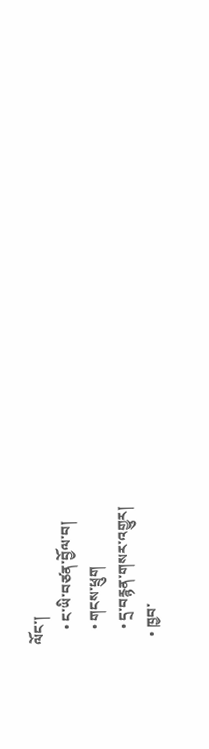ལོང་།
    • ང་ཡི་བཙན་བྱོལ་བ།
    • གངས་ཕྲུག
    • དྲ་བརྙན་གསར་འགྱུར།
  • ཁྱབ་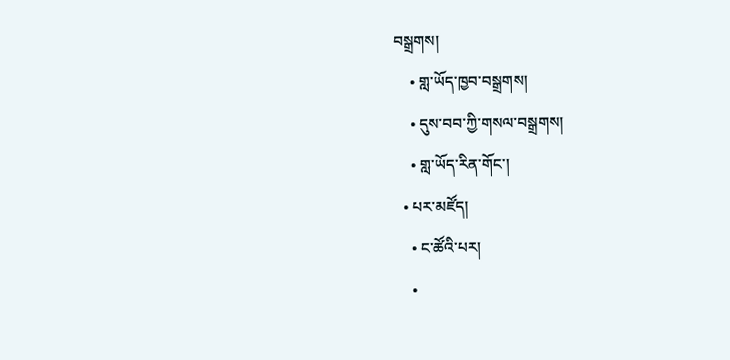བསྒྲགས།
    • གླ་ཡོད་ཁྱབ་བསྒྲགས།
    • དུས་བབ་ཀྱི་གསལ་བསྒྲགས།
    • གླ་ཡོད་རིན་གོང་།
  • པར་མཛོད།
    • ང་ཚོའི་པར།
    •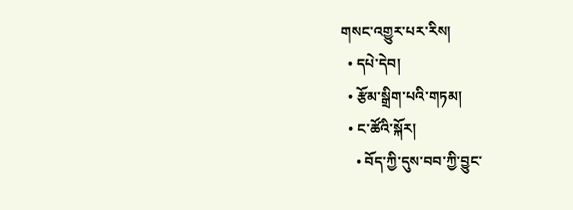གསང་འགྱུར་པར་རིས།
  • དཔེ་དེབ།
  • རྩོམ་སྒྲིག་པའི་གཏམ།
  • ང་ཚོའི་སྐོར།
    • བོད་ཀྱི་དུས་བབ་ཀྱི་བྱུང་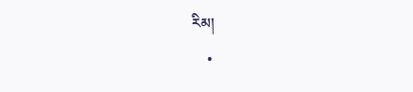རིམ།
    •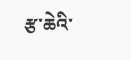རྩ་ཆེའི་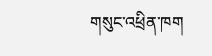གསུང་འཕྲིན་ཁག